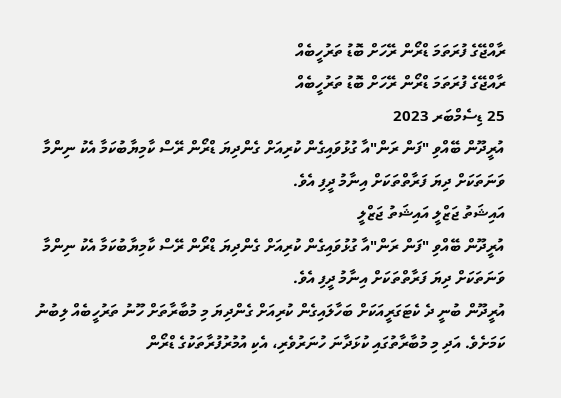ރާއްޖޭގެ ފުރަތަމަ ޑްރޯން ރޭހަށް ބޮޑު ތަރުހީބެއް
ރާއްޖޭގެ ފުރަތަމަ ޑްރޯން ރޭހަށް ބޮޑު ތަރުހީބެއް
25 ޑިސެމްބަރ 2023
އުރީދޫން ބޭއްވި "ފަން ރަން"އާ ގުޅުވައިގެން ކުރިއަށް ގެންދިޔަ ޑްރޯން ރޭސް ކާމިޔާބުކަމާ އެކު ނިންމާ ވަނަތަކަށް ދިޔަ ފަރާތްތަކަށް އިނާމު ދީފި އެވެ.
އައިޝަތު ޖަޒްލީ އައިޝަތު ޖަޒްލީ
އުރީދޫން ބޭއްވި "ފަން ރަން"އާ ގުޅުވައިގެން ކުރިއަށް ގެންދިޔަ ޑްރޯން ރޭސް ކާމިޔާބުކަމާ އެކު ނިންމާ ވަނަތަކަށް ދިޔަ ފަރާތްތަކަށް އިނާމު ދީފި އެވެ.
އުރީދޫން ބުނީ ދެ ކެޓަގަރީއަކަށް ބަހާލައިގެން ކުރިއަށް ގެންދިޔަ މި މުބާރާތަށް ހޫނު ތަރުހީބެއް ލިބުނު ކަމަށެވެ. އަދި މި މުބާރާތުގައި ކުޅަދާނަ ހުނަރުވެރި، އެކި އުމުރުފުރާތަކުގެ ޑްރޯން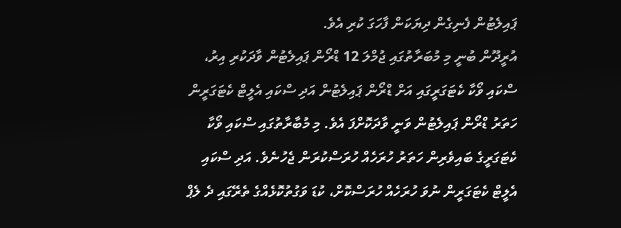ޕައިލެޓުން ފެނިގެން ދިޔަކަން ފާހަގަ ކުރި އެވެ.
އުރީދޫން ބުނީ މި މުބަރާތުގައި ޖުމްލަ 12 ޑްރޯން ޕައިލެޓުން ވާދަކުރި އިރު، ސްކައި ވޯކާ ކެޓަގަރީގައި އަށް ޑްރޯން ޕައިލެޓުން އަދި ސްކައި އެލީޓް ކެޓަގަރީން ހަތަރު ޑްރޯން ޕައިލެޓުން ވަނީ ވާދަކޮށްފަ އެވެ. މި މުބާރާތުގައި ސްކައި ވޯކާ ކެޓަގަރީގެ ބައިވެރިން ހަތަރު ހުރަހެއް ހުރަސްކުރަން ޖެހުނެވެ. އަދި ސްކައި އެލީޓް ކެޓަގަރީން ނުވަ ހުރަހެއް ހުރަސްކޮށް، ކުޑަ ވަގުތުކޮޅެއްގެ ތެރޭގައި ދެ ލެޕް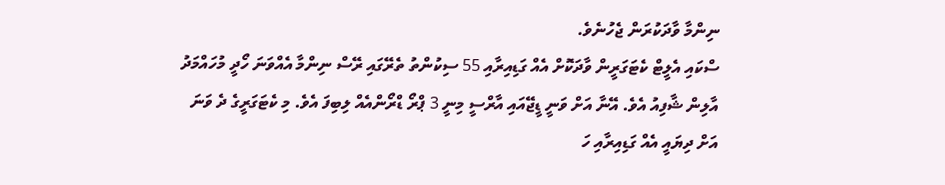ނިންމާ ވާދަކުރަން ޖެހުނެވެ.
ސްކައި އެލީޓް ކެޓަގަރީން ވާދަކޮށް އެއް ގަޑިއިރާއި 55 ސިކުންތު ތެރޭގައި ރޭސް ނިންމާ އެއްވަނަ ހޯދީ މުހައްމަދު އާލިން ޝާފިއު އެވެ. އޭނާ އަށް ވަނީ ޑީޖޭއައި އާރްސީ މިނީ 3 ޕްރޯ ޑްރޯންއެއް ލިބިފަ އެވެ. މި ކެޓަގަރީގެ ދެ ވަނަ އަށް ދިޔައީ އެއް ގަޑިއިރާއި ހަ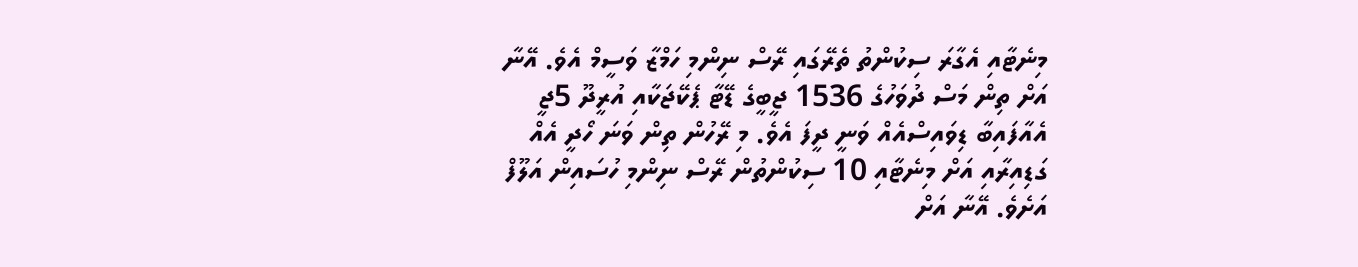މިނެޓާއި އެގާރަ ސިކުންތު ތެރޭގައި ރޭސް ނިންމި ހަމްޒާ ވަސީމް އެވެ. އޭނާ އަށް ތިން މަސް ދުވަހުގެ 1536 ޖީބީގެ ޑޭޓާ ޕެކޭޖަކާއި އުރީދޫ 5ޖީ އެއާފައިބާ ޑިވައިސްއެއް ވަނީ ދީފަ އެވެ. މި ރޭހުން ތިން ވަނަ ހޯދީ އެއް ގަޑިއިރާއި އަށް މިނެޓާއި 10 ސިކުންތުން ރޭސް ނިންމި ހުސައިން އަލޫފް އަށެވެ. އޭނާ އަށް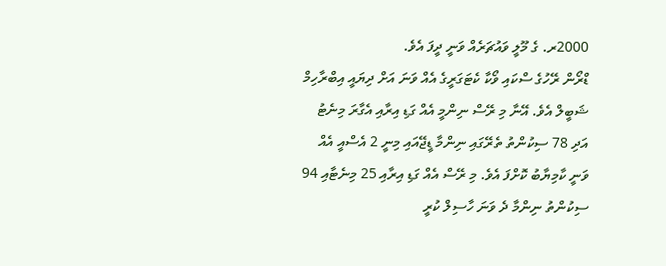2000ރ. ގެ މޫލީ ވައުޗަރެއް ވަނީ ދީފަ އެވެ.
ޑްރޯން ރޭހުގެ ސްކައި ވޯކާ ކެޓަގަރީގެ އެއް ވަނަ އަށް ދިޔައީ އިބްރާހިމް ޝަބީލް އެވެ. އޭނާ މި ރޭސް ނިންމީ އެއް ގަޑި އިރާއި އެގާރަ މިނެޓު އަދި 78 ސިކުންތު ތެރޭގައި ނިންމާ ޑީޖޭއައި މިނީ 2 އެސްއީ އެއް ވަނީ ކާމިޔާބު ކޮށްފަ އެވެ. މި ރޭސް އެއް ގަޑި އިރާއި 25 މިނެޓާއި 94 ސިކުންތު ނިންމާ ދެ ވަނަ ހާސިލް ކުރީ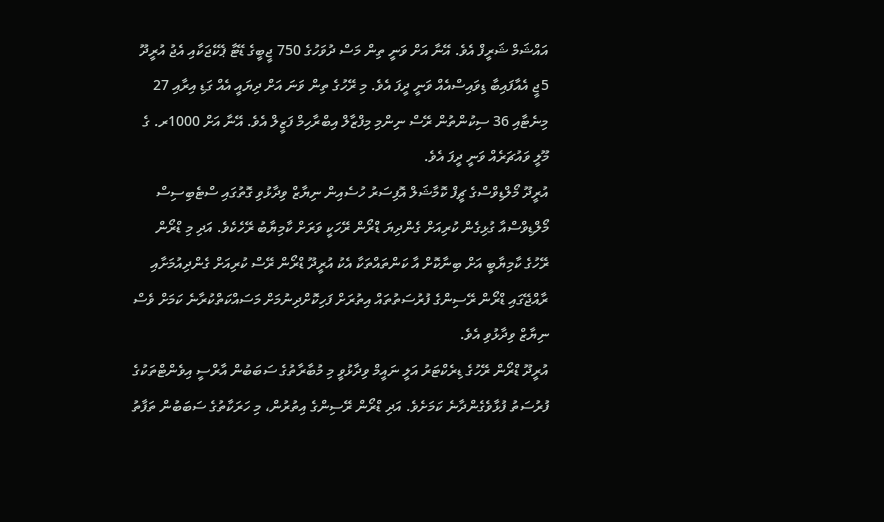އައްޝަމް ޝަރީފް އެވެ. އޭނާ އަށް ވަނީ ތިން މަސް ދުވަހުގެ 750 ޖީބީގެ ޑޭޓާ ޕެކޭޖަކާއި އެޖު އުރީދޫ 5ޖީ އެއާފައިބާ ޑިވައިސްއެއް ވަނީ ދީފަ އެވެ. މި ރޭހުގެ ތިން ވަނަ އަށް ދިޔައީ އެއް ގަޑި އިރާއި 27 މިނެޓާއި 36 ސިކުންތުން ރޭސް ނިންމި މިފްޒާލް އިބްރާހިމް ފަޒީލް އެވެ. އޭނާ އަށް 1000ރ. ގެ މޫލީ ވައުޗަރެއް ވަނީ ދީފަ އެވެ.
އުރީދޫ މޯލްޑިވްސްގެ ޗީފް ކޮމާޝަލް އޮފިސަރު ހުސެއިން ނިޔާޒް ވިދާޅުވި ގޮތުގައި ސްޓެބިސިސް މޯލްޑިވްސްއާ ގުޅިގެން ކުރިއަށް ގެންދިޔަ ޑްރޯން ރޭހަކީ ވަރަށް ކާމިޔާބު ރޭހެކެވެ. އަދި މި ޑްރޯން ރޭހުގެ ކާމިޔާބީ އަށް ބިނާކޮށް އާ ކަންތައްތަކާ އެކު އުރީދޫ ޑްރޯން ރޭސް ކުރިއަށް ގެންދިއުމަށާއި ރާއްޖޭގައި ޑްރޯން ރޭސިންގެ ފުރުސަތުތައް އިތުރަށް ފަހިކޮށްދިނުމަށް މަސައްކަތްކުރާނެ ކަމަށް ވެސް ނިޔާޒް ވިދާޅުވި އެވެ.
އުރީދޫ ޑްރޯން ރޭހުގެ ޑިރެކްޓަރު އަލީ ނައީމް ވިދާޅުވީ މި މުބާރާތުގެ ސަބަބުން އާރްސީ އިވެންޓްތަކުގެ ފުރުސަތު ފުޅާވެގެންދާނެ ކަމަށެވެ. އަދި ޑްރޯން ރޭސިންގެ އިތުރުން، މި ހަރަކާތުގެ ސަބަބުން ތަފާތު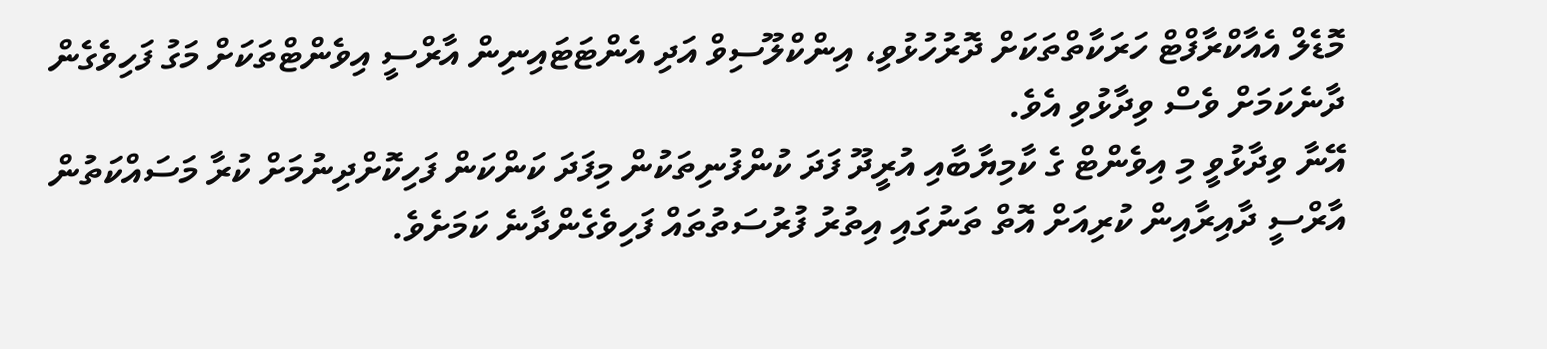މޮޑެލް އެއާކްރާފްޓް ހަރަކާތްތަކަށް ދޮރުހުޅުވި، އިންކްލޫސިވް އަދި އެންޓަޓައިނިން އާރްސީ އިވެންޓްތަކަށް މަގު ފަހިވެގެން ދާނެކަމަށް ވެސް ވިދާޅުވި އެވެ.
އޭނާ ވިދާޅުވީ މި އިވެންޓް ގެ ކާމިޔާބާއި އުރީދޫ ފަދަ ކުންފުނިތަކުން މިފަދަ ކަންކަން ފަހިކޮށްދިނުމަށް ކުރާ މަސައްކަތުން އާރްސީ ދާއިރާއިން ކުރިއަށް އޮތް ތަނުގައި އިތުރު ފުރުސަތުތައް ފަހިވެގެންދާނެ ކަމަށެވެ.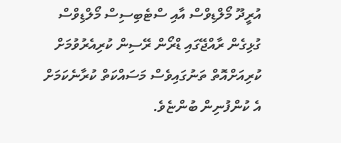އުރީދޫ މޯލްޑިވްސް އާއި ސްޓެބިސިސް މޯލްޑިވްސް ގުޅިގެން ރާއްޖޭގައި ޑްރޯން ރޭސިން ކުރިއެރުވުމަށް ކުރިއަށްއޮތް ތަނުގައިވެސް މަސައްކަތް ކުރާނެކަމަށް އެ ކުންފުނިން ބުންޏެވެ.